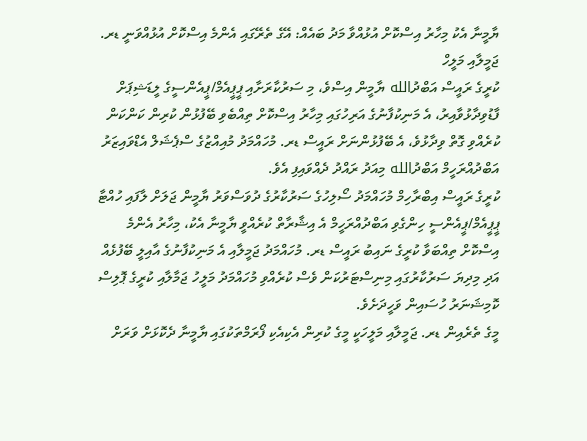ޔާމީނާ އެކު މިހާރު އިސްކޮށް އުޅުއްވާ މަދު ބައެއް: އޭގެ ތެރޭގައި އެންމެ އިސްކޮށް އުޅުއްވަނީ ޑރ. ޖަމީލާއި މަލީހް
ކުރީގެ ރައީސް އަބްދުالله ޔާމީން އިސްވެ، މި ސަރުކާރަށާއި ޕީޕީއެމް/ޕީއެންސީގެ ލީޑަޝިޕަށް ފާޑުވިދާޅުވާއިރު، އެ މަނިކުފާނުގެ އަރިހުގައި މިހާރު އިސްކޮށް ތިއްބެވި ބޭފުޅުން ކުރިން ކަންކަން ކުރެއްވި ގޮތް ވިދާޅުވެ، އެ ބޭފުޅުންނަށް ރައީސް ޑރ. މުހައްމަދު މުއިއްޒުގެ ސްޕެޝަލް އެޑްވައިޒަރު އަބްދުއްރަހީމް އަބްދުالله މިއަދު ރައްދު ދެއްވައިފި އެވެ.
ކުރީގެ ރައީސް އިބްރާހިމް މުހައްމަދު ސޯލިހުގެ ސަރުކާރުގެ ދުވަސްވަރު ޔާމީން ޖަލަށް ލާފައި ހުއްޓާ ޕީޕީއެމް/ޕީއެންސީ ހިންގެވި އަބްދުއްރަހީމް އެ އިޝާރާތް ކުރެއްވީ ޔާމީނާ އެކު، މިހާރު އެންމެ އިސްކޮށް ތިއްބަވާ ކުރީގެ ނައިބު ރައީސް ޑރ. މުހައްމަދު ޖަމީލާއި އެ މަނިކުފާނުގެ އާއިލީ ބޭފުޅެއް އަދި މިދިޔަ ސަރުކާރުގައި މިނިސްޓަރުކަން ވެސް ކުރެއްވި މުހައްމަދު މަލީހު ޖަމާލާއި ކުރީގެ ޕޮލިސް ކޮމިޝަނަރު ހުސައިން ވަހީދަށެވެ.
މީގެ ތެރެއިން ޑރ. ޖަމީލާއި މަލީހަކީ މީގެ ކުރިން އެކިއެކި ފޯރަމްތަކުގައި ޔާމީނާ ދެކޮޅަށް ވަރަށް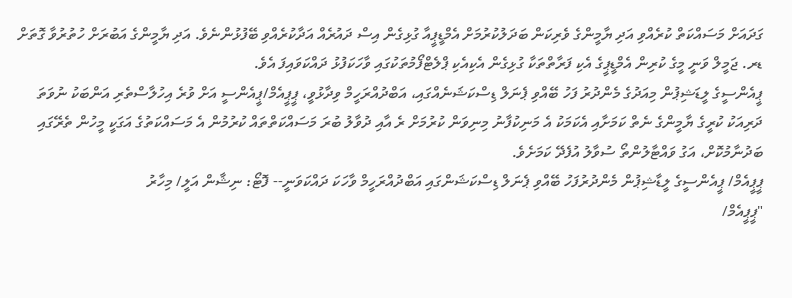ގަދައަށް މަސައްކަތް ކުރެއްވި އަދި ޔާމީންގެ ވެރިކަން ބަދަލުކުރުމަށް އެމްޑީޕީއާ ގުޅިގެން އިސް ދައުރެއް އަދާކުރެއްވި ބޭފުޅުންނެވެ. އަދި ޔާމީންގެ އަބުރަށް ހުތުރުވާ ގޮތަށް ޑރ. ޖަމީލް ވަނީ މީގެ ކުރިން އެމްޑީޕީގެ އެކި ފަރާތްތަކާ ގުޅިގެން އެކިއެކި ޕްލެޓްފޯމުތަކުގައި ވާހަކަފުޅު ދައްކަވައިފަ އެވެ.
ޕީއެންސީގެ ލީޑަޝިޕުން މިއަދުގެ މެންދުރު ފަހު ބޭއްވި ޕެނަލް ޑިސްކަޝަނެއްގައި، އަބްދުއްރަހީމް ވިދާޅުވީ، ޕީޕީއެމް/ޕީއެންސީ އަށް ވުރެ އިހުލާސްތެރި އަންބަކު ނުވަތަ ދަރިއަކު ކުރީގެ ޔާމީންގެ ނެތް ކަމަށާއި އެކަމަކު އެ މަނިކުފާނު މިނިވަން ކުރުމަށް ރެ އާއި ދުވާލު ބުރަ މަސައްކަތްތައް ކުރުމުން އެ މަސައްކަތުގެ އަގަކީ މީހުން ތެރޭގައި ބަދުނާމުކޮށް، އަގު ވައްޓާލުންތޯ ސުވާލު އުފެދޭ ކަމަށެވެ.
ޕީޕީއެމް/ ޕީއެންސީގެ ލީޑާޝިޕުން މެންދުރުފަހު ބޭއްވި ޕެނަލް ޑިސްކަޝަންގައި އަބްދުއްރަހީމް ވާހަކަ ދައްކަވަނީ-- ފޮޓޯ: ނިޝާން އަލީ/ މިހާރު
"ޕީޕީއެމް/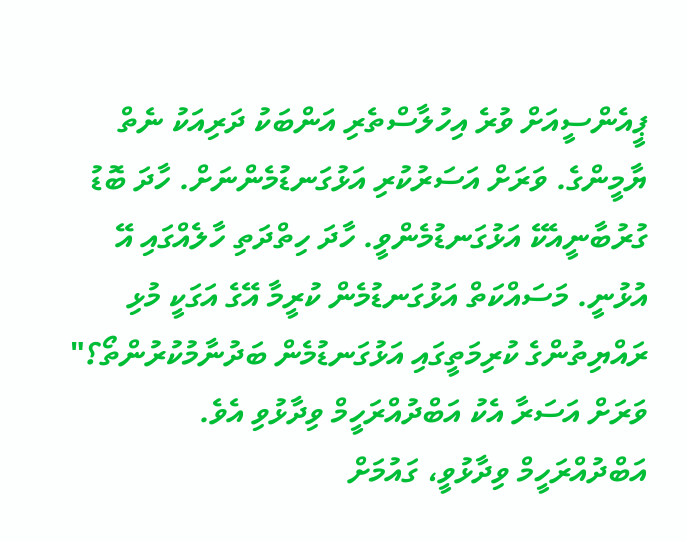ޕީއެންސީއަށް ވުރެ އިހުލާސްތެރި އަންބަކު ދަރިއަކު ނެތް ޔާމީންގެ. ވަރަށް އަސަރުކުރި އަޅުގަނޑުމެންނަށް. ހާދަ ބޮޑު ގުރުބާނީއެކޭ އަޅުގަނޑުމެންވީ. ހާދަ ހިތްދަތި ހާލެއްގައި އޭ އުޅުނީ. މަސައްކަތް އަޅުގަނޑުމެން ކުރީމާ އޭގެ އަގަކީ މުޅި ރައްޔިތުންގެ ކުރިމަތީގައި އަޅުގަނޑުމެން ބަދުނާމުކުރުންތޯ؟" ވަރަށް އަސަރާ އެކު އަބްދުއްރަހީމް ވިދާޅުވި އެވެ.
އަބްދުއްރަހީމް ވިދާޅުވީ، ގައުމަށް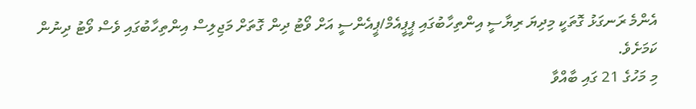އެންމެ ރަނގަޅު ގޮތަކީ މިދިޔަ ރިޔާސީ އިންތިހާބުގައި ޕީޕީއެމް/ޕީއެންސީ އަށް ވޯޓު ދިން ގޮތަށް މަޖިލިސް އިންތިހާބުގައި ވެސް ވޯޓު ދިނުން ކަމަށެވެ.
މި މަހުގެ 21 ގައި ބާއްވާ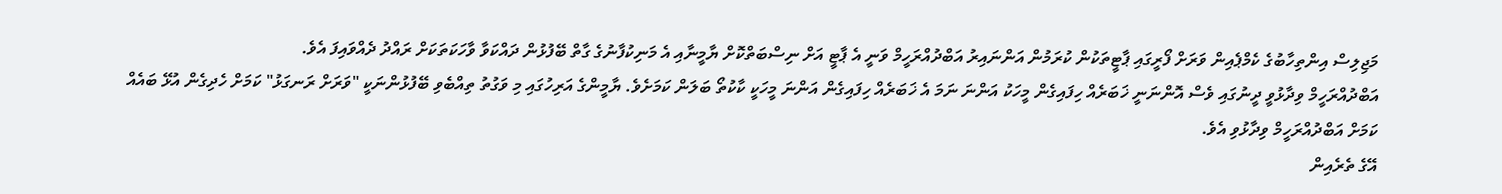މަޖިލިސް އިންތިހާބުގެ ކެމްޕެއިން ވަރަށް ފޯރީގައި ޕާޓީތަކުން ކުރަމުން އަންނައިރު އަބްދުއްރަހީމް ވަނީ އެ ޕާޓީ އަށް ނިސްބަތްކޮށް ޔާމީނާއި އެ މަނިކުފާނުގެ ގާތް ބޭފުޅުން ދައްކަވާ ވާހަކަތަކަށް ރައްދު ދެއްވައިފަ އެވެ.
އަބްދުއްރަހީމް ވިދާޅުވީ ދީނުގައި ވެސް އޮންނަނީ ޚަބަރެއް ހިފައިގެން މީހަކު އަންނަ ނަމަ އެ ޚަބަރެއް ހިފައިގެން އަންނަ މީހަކީ ކާކުތޯ ބަލަން ކަމަށެވެ. ޔާމީންގެ އަރިހުގައި މި ވަގުތު ތިއްބެވި ބޭފުޅުންނަކީ "ވަރަށް ރަނގަޅު" ކަމަށް ހެދިގެން އުޅޭ ބައެއް ކަމަށް އަބްދުއްރަހީމް ވިދާޅުވި އެވެ.
އޭގެ ތެރެއިން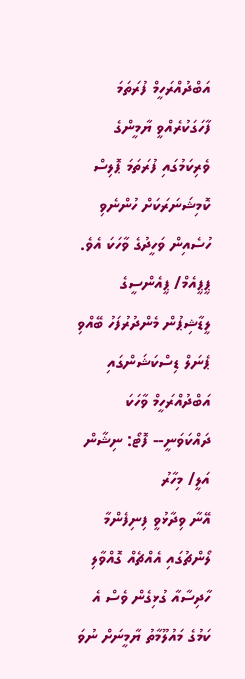އަބްދުއްރަހީމް ފުރަތަމަ ފާހަގަކުރެއްވީ ޔާމީންގެ ވެރިކަމުގައި ފުރަތަމަ ޕޮލިސް ކޮމިޝަނަރަކަށް ހުންނެވި ހުސެއިން ވަހީދުގެ ވާހަކަ އެވެ.
ޕީޕީއެމް/ ޕީއެންސީގެ ލީޑާޝިޕުން މެންދުރުފަހު ބޭއްވި ޕެނަލް ޑިސްކަޝަންގައި އަބްދުއްރަހީމް ވާހަކަ ދައްކަވަނީ-- ފޮޓޯ: ނިޝާން އަލީ/ މިހާރު
އޭނާ ވިދާޅުވީ ފިނިފެންމާ ލޯންޗުގައި އެއްޗެއް ގޮއްވާލި ހާދިސާއާ ގުޅިގެން ވެސް އެ ކަމުގެ މައުލޫމާތު ޔާމީނަށް ނުވަ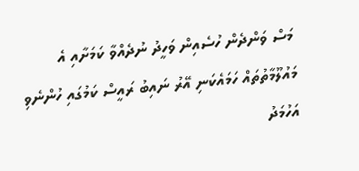މަސް ވަންދެން ހުސެއިން ވަހީދު ނުދެއްވާ ކަމަށާއި އެ މައުލޫމާތުތައް ހަމައެކަނި އޭރު ނައިބު ރައީސް ކަމުގައި ހުންނެވި އަހުމަދު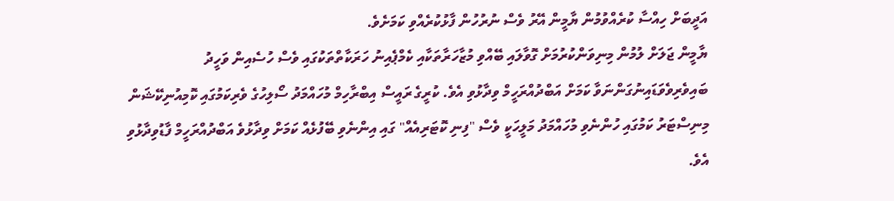އަދީބަށް ހިއްސާ ކުރެއްވުމުން ޔާމީން އޭރު ވެސް ނުރުހުން ފާޅުކުރެއްވި ކަމަށެވެ.
ޔާމީން ޖަލަށް ލުމުން މިނިވަންކުރުމަށް ގޮވާލައި ބޭއްވި މުޒާހަރާތަކާއި ކެމްޕެއިނު ހަރަކާތްތަކުގައި ވެސް ހުސެއިން ވަހީދު ބައިވެރިވެވަޑައިނުގަންނަވާ ކަމަށް އަބްދުއްރަހީމް ވިދާޅުވި އެވެ. ކުރީގެ ރައީސް އިބްރާހިމް މުހައްމަދު ސޯލިހުގެ ވެރިކަމުގައި ކޮމިއުނިކޭޝަން މިނިސްޓަރު ކަމުގައި ހުންނެވި މުހައްމަދު މަލީހަކީ ވެސް "ފިނި ކޮޓަރިއެއް" ގައި އިންނެވި ބޭފުޅެއް ކަމަށް ވިދާޅުވެ އަބްދުއްރަހީމް ފާޑުވިދާޅުވި އެވެ.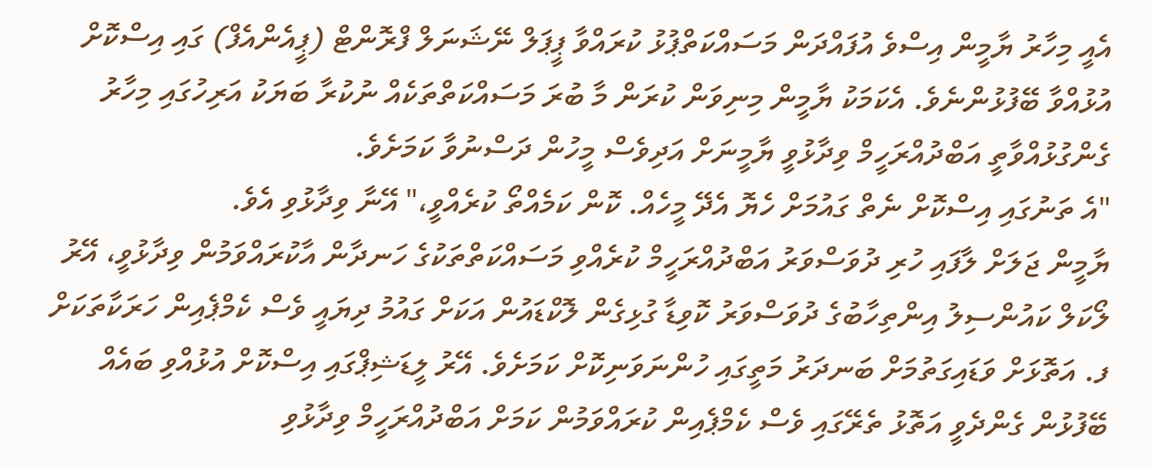އެއީ މިހާރު ޔާމީން އިސްވެ އުފައްދަން މަސައްކަތްޕުޅު ކުރައްވާ ޕީޕަލް ނޭޝަނަލް ފްރޮންޓް (ޕީއެންއެފް) ގައި އިސްކޮށް އުޅުއްވާ ބޭފުޅުންނެވެ. އެކަމަކު ޔާމީން މިނިވަން ކުރަން މާ ބުރަ މަސައްކަތްތަކެއް ނުކުރާ ބަޔަކު އަރިހުގައި މިހާރު ގެންގުޅުއްވާތީ އަބްދުއްރަހީމް ވިދާޅުވީ ޔާމީނަށް އަދިވެސް މީހުން ދަސްނުވާ ކަމަށެވެ.
"އެ ތަނުގައި އިސްކޮށް ނެތް ގައުމަށް ހެޔޮ އެދޭ މީހެއް. ކޮން ކަމެއްތޯ ކުރެއްވީ،" އޭނާ ވިދާޅުވި އެވެ.
ޔާމީން ޖަލަށް ލާފައި ހުރި ދުވަސްވަރު އަބްދުއްރަހީމް ކުރެއްވި މަސައްކަތްތަކުގެ ހަނދާން އާކުރައްވަމުން ވިދާޅުވީ، އޭރު ލޯކަލް ކައުންސިލު އިންތިހާބުގެ ދުވަސްވަރު ކޮވިޑާ ގުޅިގެން ލޮކްޑައުން އަކަށް ގައުމު ދިޔައީ ވެސް ކެމްޕެއިން ހަރަކާތަކަށް ފ. އަތޮޅަށް ވަޑައިގަތުމަށް ބަނދަރު މަތީގައި ހުންނަވަނިކޮށް ކަމަށެވެ. އޭރު ލީޑަޝިޕްގައި އިސްކޮށް އުޅުއްވި ބައެއް ބޭފުޅުން ގެންދެވީ އަތޮޅު ތެރޭގައި ވެސް ކެމްޕެއިން ކުރައްވަމުން ކަމަށް އަބްދުއްރަހީމް ވިދާޅުވި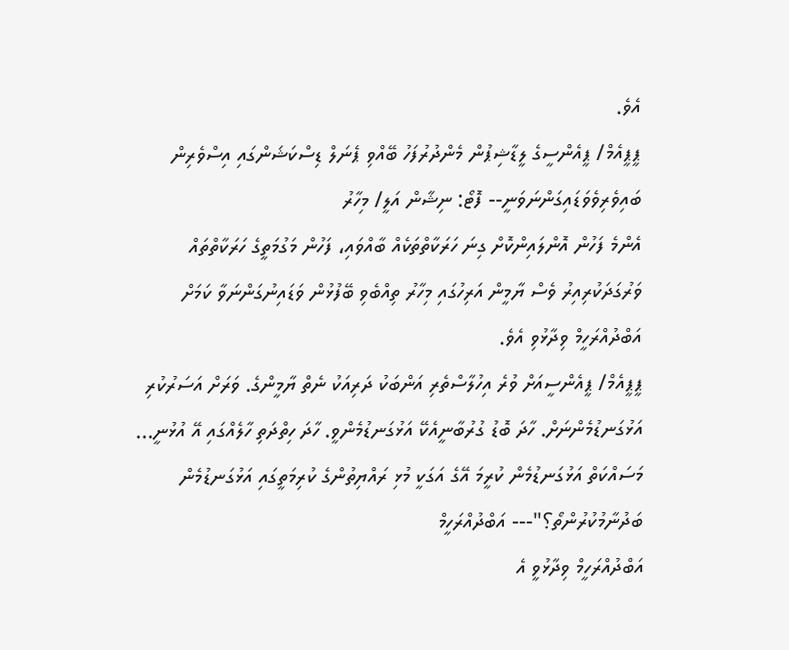އެވެ.
ޕީޕީއެމް/ ޕީއެންސީގެ ލީޑާޝިޕުން މެންދުރުފަހު ބޭއްވި ޕެނަލް ޑިސްކަޝަންގައި އިސްވެރިން ބައިވެރިވެވަޑައިގަންނަވަނީ-- ފޮޓޯ: ނިޝާން އަލީ/ މިހާރު
އެންމެ ފަހުން އޮންލައިންކޮށް ގިނަ ހަރަކާތްތަކެއް ބާއްވައި، ފަހުން މަގުމަތީގެ ހަރަކާތްތައް ވަރުގަދަކުރިއިރު ވެސް ޔާމީން އަރިހުގައި މިހާރު ތިއްބެވި ބޭފުޅުން ވަޑައިނުގަންނަވާ ކަމަށް އަބްދުއްރަހީމް ވިދާޅުވި އެވެ.
ޕީޕީއެމް/ ޕީއެންސީއަށް ވުރެ އިހުލާސްތެރި އަންބަކު ދަރިއަކު ނެތް ޔާމީންގެ. ވަރަށް އަސަރުކުރި އަޅުގަނޑުމެންނަށް. ހާދަ ބޮޑު ގުރުބާނީއެކޭ އަޅުގަނޑުމެންވީ. ހާދަ ހިތްދަތި ހާލެއްގައި އޭ އުޅުނީ... މަސައްކަތް އަޅުގަނޑުމެން ކުރީމަ އޭގެ އަގަކީ މުޅި ރައްޔިތުންގެ ކުރިމަތީގައި އަޅުގަނޑުމެން ބަދުނާމުކުރުންތޯ؟"--- އަބްދުއްރަހީމް
އަބްދުއްރަހީމް ވިދާޅުވީ އެ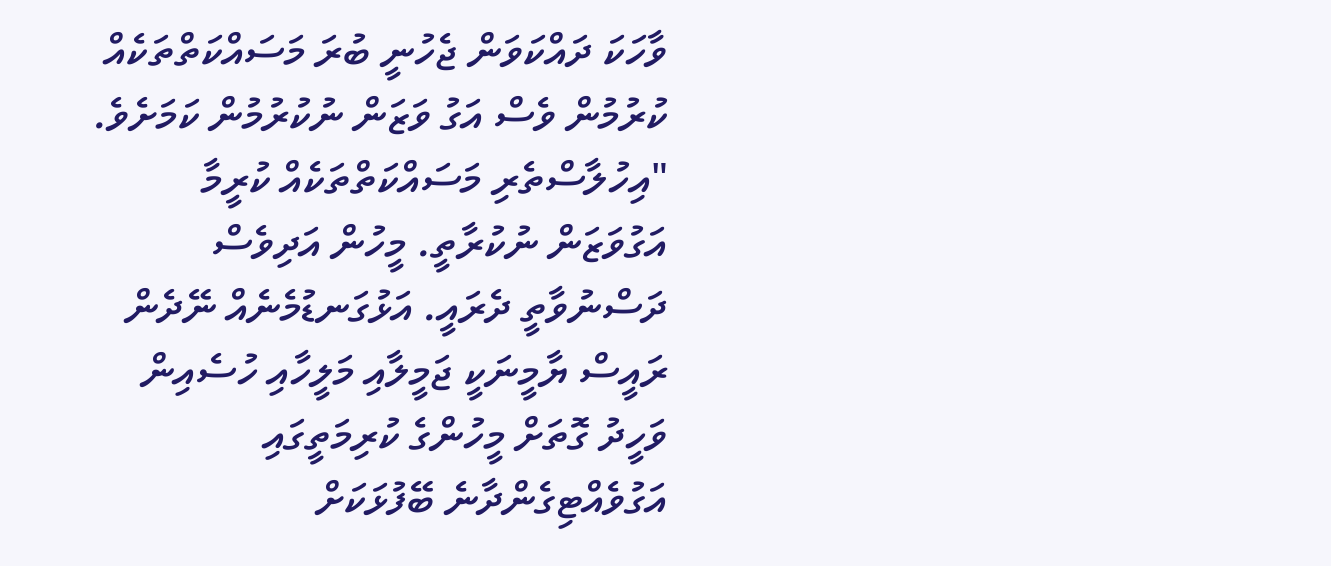ވާހަކަ ދައްކަވަން ޖެހުނީ ބުރަ މަސައްކަތްތަކެއް ކުރުމުން ވެސް އަގު ވަޒަން ނުކުރުމުން ކަމަށެވެ.
"އިހުލާސްތެރި މަސައްކަތްތަކެއް ކުރީމާ އަގުވަޒަން ނުކުރާތީ. މީހުން އަދިވެސް ދަސްނުވާތީ ދެރައީ. އަޅުގަނޑުމެނެއް ނޭދެން ރައީސް ޔާމީނަކީ ޖަމީލާއި މަލީހާއި ހުސެއިން ވަހީދު ގޮތަށް މީހުންގެ ކުރިމަތީގައި އަގުވެއްޓިގެންދާނެ ބޭފުޅަކަށް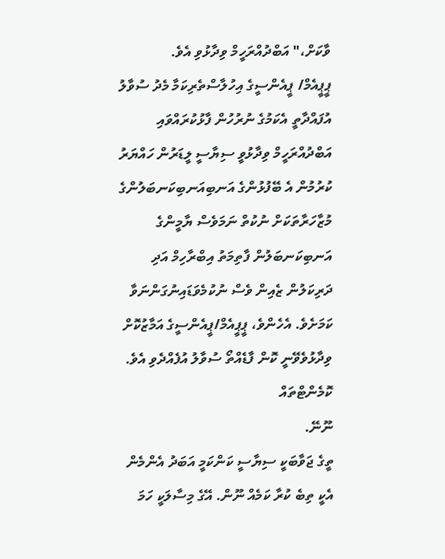ވާކަށް،" އަބްދުއްރަހީމް ވިދާޅުވި އެވެ.
ޕީޕީއެމް/ ޕީއެންސީގެ އިހުލާސްތެރިކަމާ މެދު ސުވާލު އުފައްދާތީ އެކަމުގެ ނުރުހުން ފާޅުކުރައްވައި އަބްދުއްރަހީމް ވިދާޅުވީ ސިޔާސީ ލީޑަރުން ހައްޔަރު ކުރުމުން އެ ބޭފުޅުންގެ އަނބިއަނބިކަނބަލުންގެ މުޒާހަރާތަކަށް ނުކުތް ނަމަވެސް ޔާމީންގެ އަނބިކަނބަލުން ފާތިމަތު އިބްރާހިމް އަދި ދަރިކަލުން ޒެއިން ވެސް ނުކުމެވަޑައިނުގަންނަވާ ކަމަށެވެ. އެހެންވެ، ޕީޕީއެމް/ޕީއެންސީގެ އަމާޒުކޮށް ވިދާޅުވެވޭނީ ކޮން ފާޑެއްތޯ ސުވާލު އުފެއްދެވި އެވެ.
ކޮމެންޓްތައް
ނޫނޭ.
ތީގެ ޖަވާބަކީ ސިޔާސީ ކަންކަމީ އަބަދު އެންމެން އެކީ ތިބެ ކުރާ ކަމެއް ނޫން. އޭގެ މިސާލަކީ ހަމަ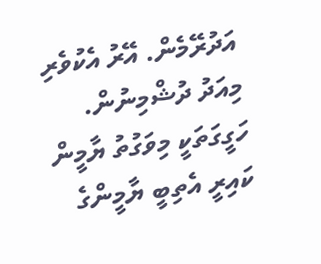އަދުރޭމެން. އޭރު އެކުވެރި މިއަދު ދުޝްމިނުން. ހަގީގަތަކީ މިވަގުތު ޔާމީން ކައިރީ އެތިބީ ޔާމީންގެ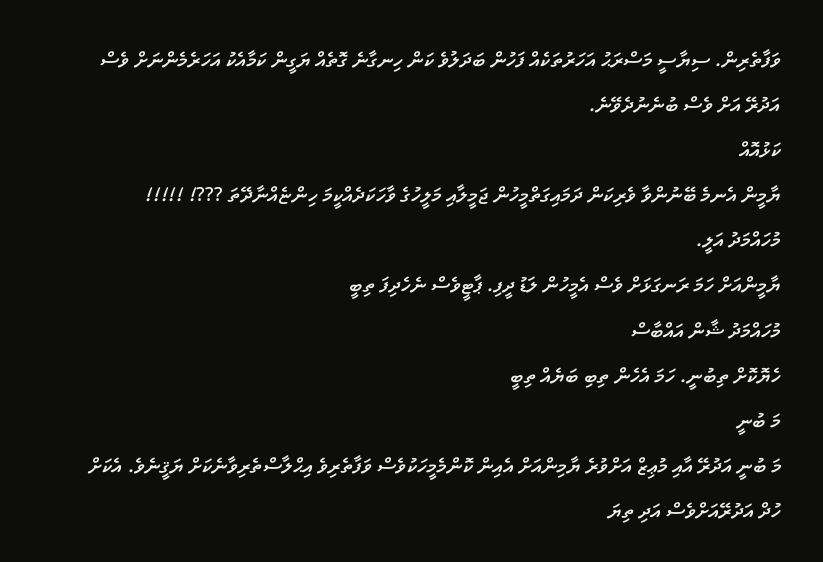ވަފާތެރިން. ސިޔާސީ މަސްރަޙު އަހަރުތަކެއް ފަހުން ބަދަލުވެ ކަން ހިނގާނެ ގޮތެއް ޔަގީން ކަމާއެކު އަހަރެމެންނަށް ވެސް އަދުރޭ އަށް ވެސް ބުނެނުދެވޭނެ.
ކަޅުއޮއް
ޔާމީން އެނމެ ބޭނުންވާ ވެރިކަން ދަމައިގަތްމީހުން ޖަމީލާއި މަލީހުގެ ވާހަކަދެއްކީމަ ހިންޏެއްނާދޭތަ ???! !!!!!
މުހައްމަދު އަލީ.
ޔާމީންއަށް ހަމަ ރަނގަޅަށް ވެސް އެމީހުން ލަޑު ދީފި. ޕާޓީވެސް ނެހެދިފަ ތިބީ
މުހައްމަދު ޝާން އައްބާސް
ހެޔޮކޮށް ތިބުނީ. ހަމަ އެހެން ތިބި ބަޔެއް ތިބީ
މަ ބުނީ
މަ ބުނީ އަދުރޭ އާއި މުޢިޒް އަށްވުރެ ޔާމިންއަށް އެއިން ކޮންމެމީހަކުވެސް ވަފާތެރިވެ އިޙްލާސްތެރިވާނެކަށް ޔަޤީނެވެ. އެކަށް ހުދް އަދުރޭއަށްވެސް އަދި ތިޔަ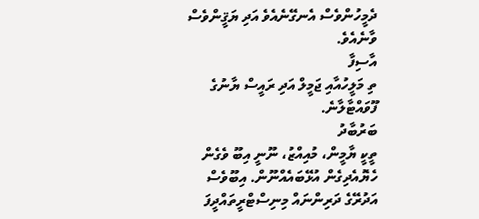ދެމީހުންވެސް އެނގޭނެއެވެ އަދި ޔަޤީންވެސް ވާނެއެވެ.
އާސިފާ
ތި މަލީހުއާއި ޖަމީލް އަދި ރައީސް ޔާނުގެ ފޫވައްޓާލާނެ.
ބަރުބާދު
ތީކީ ޔާމީން، މުއިއްޒު، ނޫނީ އިބޫ ވެގެން ހެޔޮއެދިގެން އުޅޭބައެއްނޫން. އިބޫވެސް އަދުރޭގެ ދަރިންނައް މިނިސްޓްރީތައްދީފަ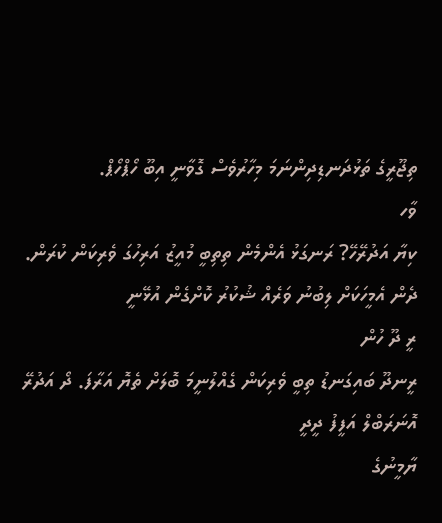ތިޖޫރީގެ ތަޅުދަނޑިދިންނަމަ މިހާރުވެސް ގޮވާނީ އިބޫ ހޯޕްހޯޕް.
ވާހ
ކިޔާ އަދުރޭހޭ? ރަނގަޅު އެންމެން ތިތިބީ މުއީޒު އަރިހުގަ ވެރިކަން ކުރަން. ދެން އެމީހަކަށް ލިބުނު ވަރެއް ޝުކުރު ކޮށްގެން އުޅޭނީ
ރީ ދޫ ހުން
ރީނދޫ ބައިގަނޑު ތިބީ ވެރިކަން ގެއްލުނީމަ ބޮލަށް ތެޔޮ އަރާފަ. ދޯ އަދުރޭ
އޮނަރަބްލް އަފީފު ދީދީ
ޔާމީނުގެ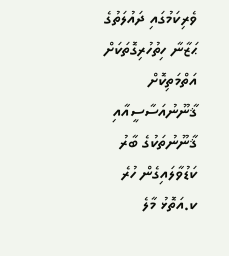ވެރިކަމުގައި ދައުލަތުގެ ޙަޒާނާ ހިތުހުރިގޮތަކަށް އަތްމަތިކޮށް ޤާނޫނުއަސާސީއާއި ޤާނޫނުތަކުގެ ބާރު ކަޑުވާލައިގެން ހުރެ ކ.އަތޮޅު މާލެ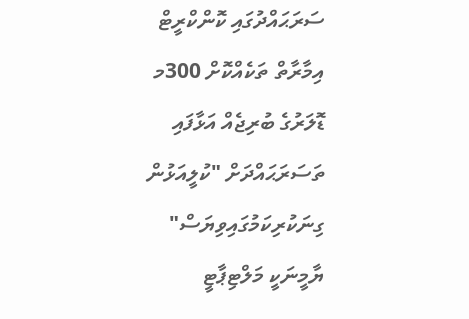ސަރަޙައްދުގައި ކޮންކްރީޓް އިމާރާތް ތަކެއްކޮށް 300މ ޑޮލަރުގެ ބުރިޖެއް އަޅާފައި ތަސަރަޙައްދަށް "ކުލީއަޅުން ގިނަކުރިކަމުގައިވިޔަސް" ޔާމީނަކީ މަލްޓިޕާޓީ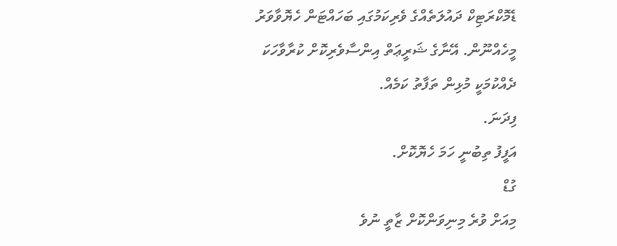ޑެމޮކްރަޓިކް ދައުލަތެއްގެ ވެރިކަމުގައި ބަހައްޓަން ހެޔޮވާވަރު މީހެއްނޫން. އޭނާގެ ޝަރީޢަތް އިންސާވެރިކޮށް ކުރާވާހަކަ ދެއްކުމަކީ މުޅިން ތަފާތު ކަމެއް.
ފިދަނަ.
އަފީފު ތިބުނީ ހަމަ ހެޔޮކޮށް.
ގުޑް
މިއަށް ވުރެ މިނިވަންކޮށް ޒާތީ ނުވެ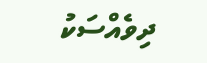ދިވެއްސަކު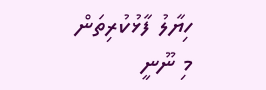ހިޔާލު ފާޅުކުރިތަން މި ނޫނީ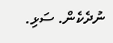ނުދެކެން. ސަޅި.